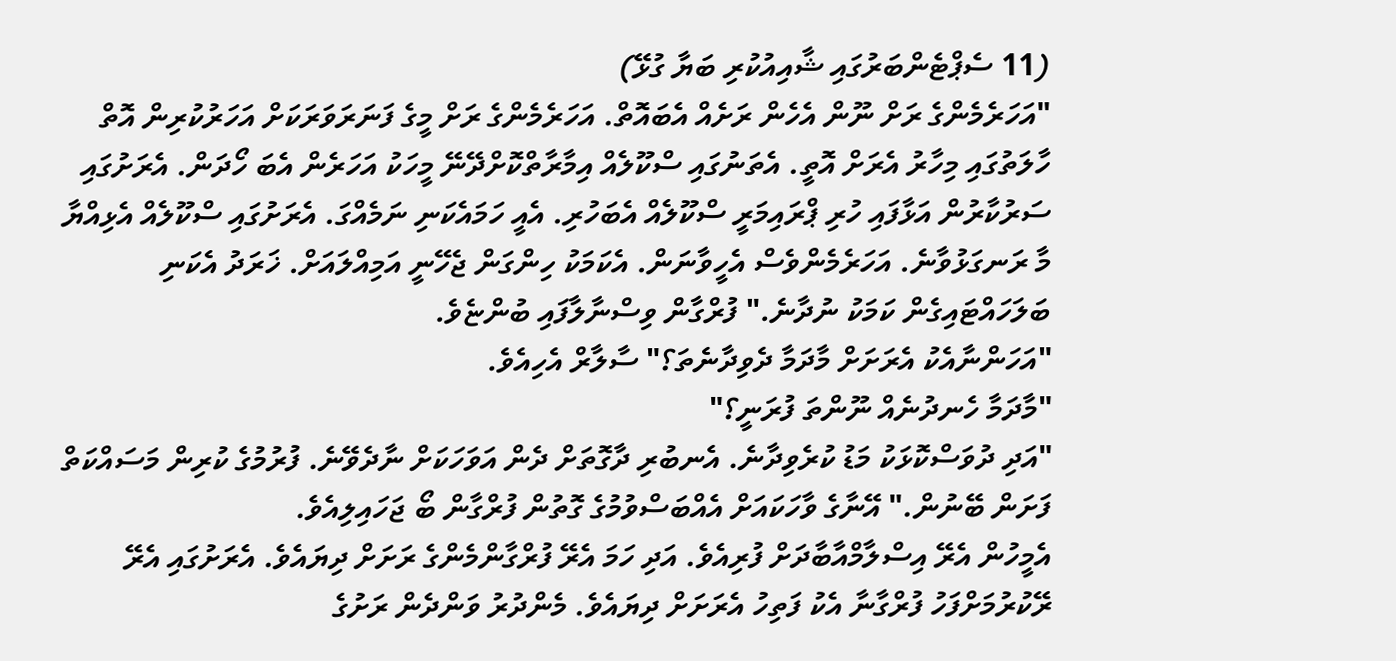(11 ސެޕްޓެންބަރުގައި ޝާއިއުކުރި ބަޔާ ގުޅޭ)
"އަހަރެމެންގެ ރަށް ނޫން އެހެން ރަށެއް އެބައޮތް. އަހަރެމެންގެ ރަށް މީގެ ފަނަރަވަރަކަށް އަހަރުކުރިން އޮތް ހާލަތުގައި މިހާރު އެރަށް އޮތީ. އެތަނުގައި ސްކޫލެއް އިމާރާތްކޮށްދޭނޭ މީހަކު އަހަރެން އެބަ ހޯދަން. އެރަށުގައި ސަރުކާރުން އަޅާފައި ހުރި ޕްރައިމަރީ ސްކޫލެއް އެބަހުރި. އެއީ ހަމައެކަނި ނަމެއްގަ. އެރަށުގައި ސްކޫލެއް އެޅިއްޔާ މާ ރަނގަޅުވާނެ. އަހަރެމެންވެސް އެހީވާނަން. އެކަމަކު ހިންގަން ޖެހޭނީ އަމިއްލައަށް. ޚަރަދު އެކަނި ބަލަހައްޓައިގެން ކަމަކު ނުދާނެ." ފުރްގާން ވިސްނާލާފައި ބުންޏެވެ.
"އަހަންނާއެކު އެރަށަށް މާދަމާ ދެވިދާނެތަ؟" ސާލާރް އެހިއެވެ.
"މާދަމާ ހެނދުނެއް ނޫންތަ ފުރަނީ؟"
"އަދި ދުވަސްކޮޅަކު މަޑު ކުރެވިދާނެ. އެނބުރި ދާގޮތަށް ދެން އަވަހަކަށް ނާދެވޭނެ. ފުރުމުގެ ކުރިން މަސައްކަތް ފަށަން ބޭނުން." އޭނާގެ ވާހަކައަށް އެއްބަސްވުމުގެ ގޮތުން ފުރްގާން ބޯ ޖަހައިލިއެވެ.
އެމީހުން އެރޭ އިސްލާމްއާބާދަށް ފުރިއެވެ. އަދި ހަމަ އެރޭ ފުރްގާންމެންގެ ރަށަށް ދިޔައެވެ. އެރަށުގައި އެރޭ ރޭކުރުމަށްފަހު ފުރްގާނާ އެކު ފަތިހު އެރަށަށް ދިޔައެވެ. މެންދުރު ވަންދެން ރަށުގެ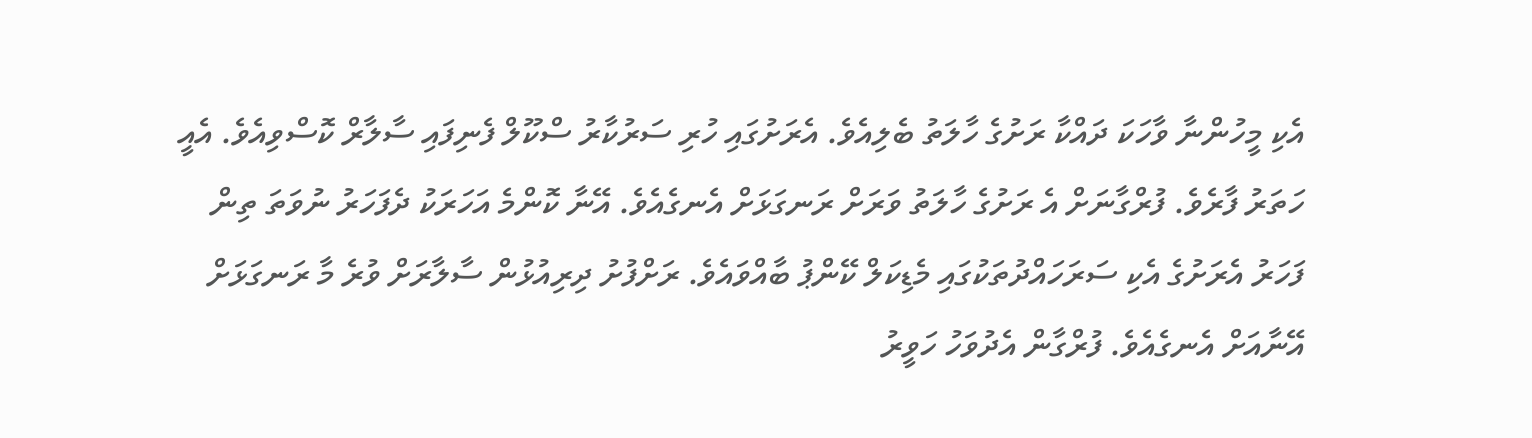އެކި މީހުންނާ ވާހަކަ ދައްކާ ރަށުގެ ހާލަތު ބެލިއެވެ. އެރަށުގައި ހުރި ސަރުކާރު ސްކޫލް ފެނިފައި ސާލާރް ކޮސްވިއެވެ. އެއީ ހަތަރު ފާރެވެ. ފުރްގާނަށް އެ ރަށުގެ ހާލަތު ވަރަށް ރަނގަޅަށް އެނގެއެވެ. އޭނާ ކޮންމެ އަހަރަކު ދެފަހަރު ނުވަތަ ތިން ފަހަރު އެރަށުގެ އެކި ސަރަހައްދުތަކުގައި މެޑިކަލް ކޭންޕު ބާއްވައެވެ. ރަށްފުށު ދިރިއުޅުން ސާލާރަށް ވުރެ މާ ރަނގަޅަށް އޭނާއަށް އެނގެއެވެ. ފުރްގާން އެދުވަހު ހަވީރު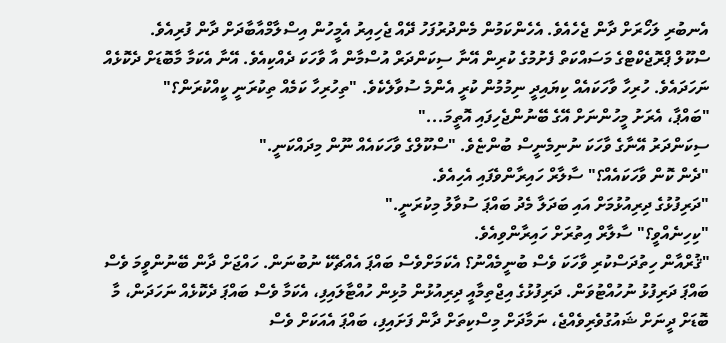އެނބުރި ލަހޯރަށް ދާން ޖެހެއެވެ. އެހެންކަމުން މެންދުރުފަހު ދޭއް ޖެހިއިރު އެމީހުން އިސްލާމްއާބާދަށް ދާން ފުރިއެވެ.
ސްކޫލް ޕްރޮޖެކްޓްގެ މަސައްކަތް ފެށުމުގެ ކުރިން އޭނާ ސިކަންދަރް އުސްމާން އާ ވާހަކަ ދެއްކިއެވެ. އޭނާ އެކަމާ މާބޮޑަށް ދެކޮޅެއް ނަހަދައެވެ. ހުރިހާ ވާހަކައެއް ކިޔައިދީ ނިމުމުން ކުރީ އެންމެ ސުވާލެކެވެ. "ތިހުރިހާ ކަމެއް ތިކުރަނީ ކީއްކުރަން؟"
"ބައްޕާ، އެރަށު މީހުންނަށް އޭގެ ބޭނުންޖެހިފައި އޮތީމަ..."
ސިކަންދަރު އޭނާގެ ވާހަކަ ނުނިމެނީސް ބުންޏެވެ. "ސްކޫލްގެ ވާހަކައެއް ނޫން މިދައްކަނީ."
"ދެން ކޮން ވާހަކައެއް؟" ސާލާރް ހައިރާންވެފައި އެހިއެވެ.
"ދަރިފުޅުގެ ދިރިއުޅުމަށް އައި ބަދަލާ މެދު ބައްޕަ ސުވާލު މިކުރަނީ."
"ކިހިނެއްވީ؟" ސާލާރް އިތުރަށް ހައިރާންވިއެވެ.
"ޤުރްއާން ހިތުދަސްކުރި ވާހަކަ ވެސް ބުނީމެއްނު؟ އެކަމަށްވެސް ބައްޕަ އެއްޗެކޭ ނުބުނަން. ހައްޖަށް ދާން ބޭނުންވީމަ ވެސް ބައްޕަ ދަރިފުޅު ނުހުއްޓުވަން. ދަރިފުޅުގެ އިޖްތިމާއީ ދިރިއުޅުން މުޅިން ހުއްޓާލައިފި، އެކަމާ ވެސް ބައްޕަ ދެކޮޅެއް ނަހަދަން، މާ ބޮޑަށް ދީނަށް ޝައުގުވެރިވެއްޖެ، ނަމާދަށް މިސްކިތަށް ދާން ފަށައިފި، ބައްޕަ އެއަކަށް ވެސް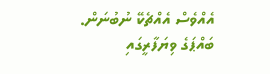އެއްވެސް އެއްޗެކޭ ނުބުނަން. ބައްޕަގެ ވިޔަފާރީގައި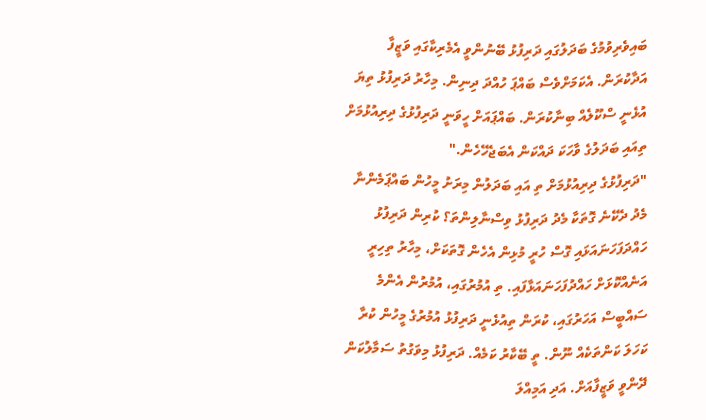ބައިވެރިވުމުގެ ބަދަލުގައި ދަރިފުޅު ބޭނުންވީ އެމެރިކާގައި ވަޒީފާ އަދާކުރަން. އެކަމަށްވެސް ބައްޕަ ހުއްދަ ދިނިން. މިހާރު ދަރިފުޅު ތިޔަ އުޅެނީ ސްކޫލެއް ބިނާކުރަން. ބައްޕައަށް ހީވަނީ ދަރިފުޅުގެ ދިރިއުޅުމަށް ތިއައި ބަދަލުގެ ވާހަކަ ދައްކަން އެބަޖެހޭހެން."
"ދަރިފުޅުގެ ދިރިއުޅުމަށް ތި އައި ބަދަލުން މިރަށު މީހުން ބައްޕަމެންނާ މެދު ދެކޭނެ ގޮތަކާ މެދު ދަރިފުޅު ވިސްނާލިންތަ؟ ކުރިން ދަރިފުޅު ހައްދަފަހަނައަޅައި ގޮސް ހުރީ މުޅިން އެހެން ގޮތަކަށް، މިހާރު ތިހިރީ އަނެއްކޮޅަށް ހައްދުފަހަނައަޅާފައި. ތި އުމުރުގައި، އުމުރުން އެންމެ ސައްބީސް އަހަރުގައި، ކުރަން ތިއުޅެނީ ދަރިފުޅު އުމުރުގެ މީހުން ކުރާ ކަހަލަ ކަންތަކެއް ނޫން. ތީ ބޭކާރު ކަމެއް. ދަރިފުޅު މިވަގުތު ސަމާލުކަން ދޭންވީ ވަޒީފާއަށް. އަދި އަމިއްލަ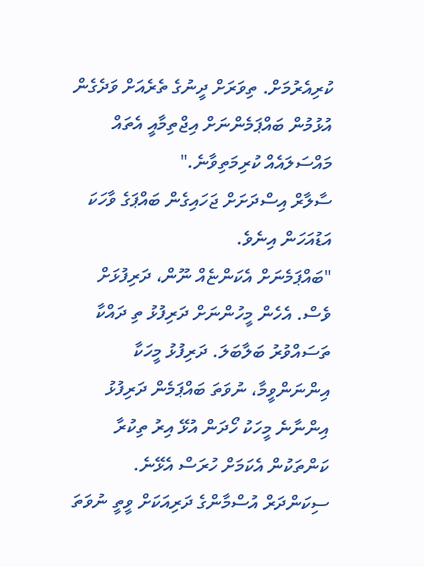ކުރިއެރުމަށް. ތިވަރަށް ދީނުގެ ތެރެއަށް ވަދެގެން އުޅުމުން ބައްޕަމެންނަށް އިޖްތިމާއީ އެތައް މައްސަލައެއް ކުރިމަތިވާނެ."
ސާލާރް އިސްދަށަށް ޖަހައިގެން ބައްޕަގެ ވާހަކަ އަޑުއަހަން އިނެވެ.
"ބައްޕަމެނަށް އެކަންޏެއް ނޫން، ދަރިފުޅަށް ވެސް. އެހެން މީހުންނަށް ދަރިފުޅު ތި ދައްކާ ތަސައްވުރު ބަލާބަލަ. ދަރިފުޅު މީހަކާ އިންނަންވީމާ، ނުވަތަ ބައްޕަމެން ދަރިފުޅު އިންނާނެ މީހަކު ހޯދަން އުޅޭ އިރު ތިކުރާ ކަންތަކުން އެކަމަށް ހުރަސް އެޅޭނެ. ސިކަންދަރް އުސްމާންގެ ދަރިއަކަށް ވީތީ ނުވަތަ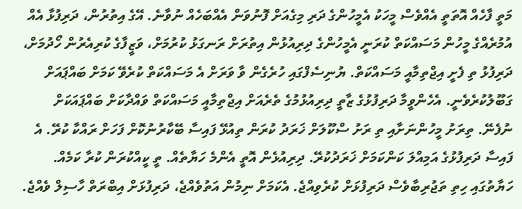މަތީ ފާހެއް އޮތަތީ އެއްވެސް މީހަކު އެމީހުންގެ ދަރި މިގެއަށް ފޮނުވަން އެއްބަހެއް ނުވާނެ. އޭގެ އިތުރުން، ދަރިފުޅާ އެއް އުމުރެއްގެ މީހުން މަސައްކަތް ކުރަނީ އެމީހުންގެ ދިރިއުޅުން އިތުރަށް ރަނގަޅު ކުރުމަށް، ވަޒީފާގެ ކުރިއެރުން ހޯދުމަށް، ދަރިފުޅު ތި ފެށީ އިޖްތިމާއީ މަސައްކަތް. ޔުނިސެފްގައި ހުރެގެން ވާ ވަރަށް އެ މަސައްކަތް ކުރެވޭ ކަމަށް ބައްޕައަށް ގަބޫލުކުރެވެނީ. އެހެންވީމާ ދަރިފުޅުގެ ޒާތީ ދިރިއުޅުމުގެ ތެރެއަށް އިޖްތިމާއީ މަސައްކަތް ވައްދާކަށް ބައްޕައަކަށް ނުފެނޭ. ތިރަށު މީހުންނަށާއި ތި ރަށު ސްކޫލަށް ޚަރަދު ކުރަން ތިއުޅޭ ފައިސާ ބޭކާރުނުކޮށް ފަހަށް ރައްކާ ކުރޭ. އެ ފައިސާ ދަރިފުޅުގެ އަމިއްލަ ކަންކަމަށް ޚަރަދުކުރޭ. ދިރިއުޅެން އޮތީ އެންމެ ހަޔާތެއް. ތީ ކީއްކުރަން ކުރާ ކަމެއް. ހަޔާތުގައި ހިތި ތަޖުރިބާވެސް ދަރިފުޅަށް ކުރެވިއްޖެ. އެކަމަށް ނިމުން އަތުވެއްޖެ، ދަރިފުޅަށް އިބްރަތް ހާސިލް ވެއްޖެ.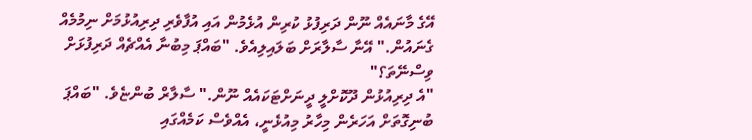އޭގެ މާނައެއް ނޫން ދަރިފުޅު ކުރިން އުޅެމުން އައި އުފާވެރި ދިރިއުޅުމަށް ނިމުމެއް ގެނައުން." އޭނާ ސާލާރަށް ބަލައިލިއެވެ. "ބައްޕަ މިބުނާ އެއްޗެއް ދަރިފުޅަށް ވިސްނޭތަ؟"
"އެ ދިރިއުޅުން ދޫކޮށްލީ ދީނަށްޓަކައެއް ނޫން." ސާލާރް ބުންޏެވެ. "ބައްޕަ ބުނިގޮތަށް އަހަރެން މިހާރު މިއުޅެނީ، އެއްވެސް ކަމެއްގައި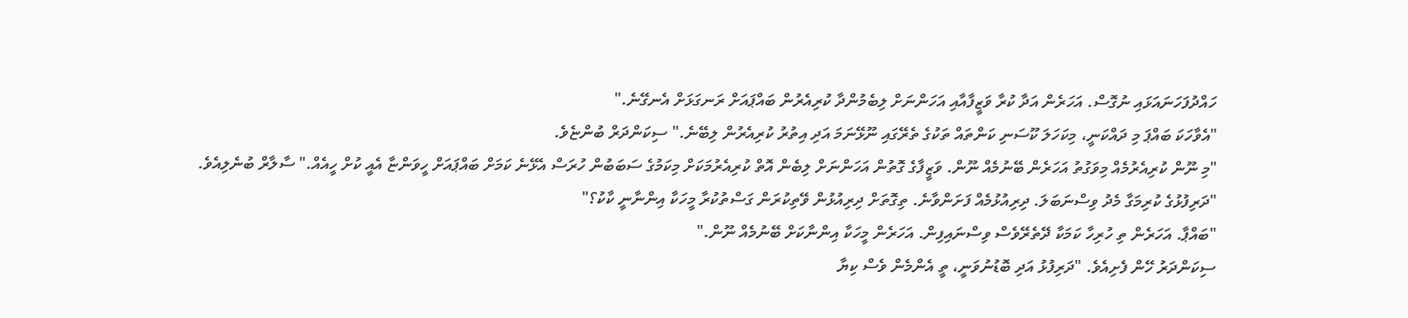ހައްދުފަހަނައަޅައި ނުގޮސް. އަހަރެން އަދާ ކުރާ ވަޒީފާއާއި އަހަންނަށް ލިބެމުންދާ ކުރިއެރުން ބައްޕައަށް ރަނގަޅަށް އެނގޭނެ."
"އެވާހަކަ ބައްޕަ މި ދައްކަނީ، މިކަހަލަ ކޫސަނި ކަންތައް ތަކުގެ ތެރޭގައި ނޫޅޭނަމަ އަދި އިތުރު ކުރިއެރުން ލިބޭނެ." ސިކަންދަރް ބުންޏެވެ.
"މި ނޫން ކުރިއެރުމެއް މިވަގުތު އަހަރެން ބޭނުމެއް ނޫން. ވަޒީފާގެ ގޮތުން އަހަންނަށް ލިބެން އޮތް ކުރިއެރުމަކަށް މިކަމުގެ ސަބަބުން ހުރަސް އެޅޭނެ ކަމަށް ބައްޕައަށް ހީވަންޏާ އެއީ ކުށް ހީއެއް." ސާލާރް ބުނެލިއެވެ.
"ދަރިފުޅުގެ ކުރިމަގާ މެދު ވިސްނަބަލަ. ދިރިއުޅުމެއް ފަށަންވާނެ. ތިގޮތަށް ދިރިއުޅުން ވޭތިކުރަން ގަސްތުކުރާ މީހަކާ އިންނާނީ ކާކު؟"
"ބައްޕާ. އަހަރެން ތި ހުރިހާ ކަމަކާ ދޭތެރޭވެސް ވިސްނައިފިން. އަހަރެން މީހަކާ އިންނާކަށް ބޭނުމެއް ނޫން."
ސިކަންދަރު ހޭން ފެށިއެވެ. "ދަރިފުޅު އަދި ބޮޑުނުވަނީ، ތީ އެންމެން ވެސް ކިޔާ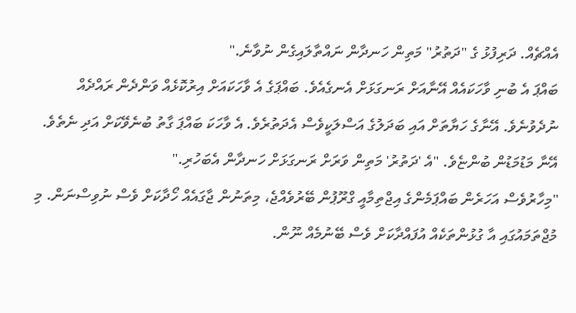އެއްޗެއް. ދަރިފުޅު ގެ "ދަތުރު" މަތިން ހަނދާން ނައްތާލައިގެން ނުވާނެ."
ބައްޕަ އެ ބުނި ވާހަކައެއް އޭނާއަށް ރަނގަޅަށް އެނގެއެވެ. ބައްޕަގެ އެ ވާހަކައަށް އިރުކޮޅެއް ވަންދެން ރައްދެއް ނުދެވުނެވެ. އޭނާގެ ހަޔާތަށް އައި ބަދަލުގެ އަސްލަކީވެސް އެދަތުރެވެ. އެ ވާހަކަ ބައްޕަ ގާތު ބުނެވޭކަށް އަދި ނެތެވެ. އޭނާ މަޑުމަޑުން ބުންޏެވެ. "އެ 'ދަތުރު' މަތިން ވަރަށް ރަނގަޅަށް ހަނދާން އެބަހުރި."
"މިހާރުވެސް އަހަރެން ބައްޕަމެންގެ އިޖްތިމާއީ ގްރޫޕުން ބޭރުވެއްޖެ، މިތަނުން ޖާގައެއް ހޯދާކަށް ވެސް ނުވިސްނަން. މި މުޖްތަމައުގައި އާ ގުޅުންތަކެއް އުފައްދާކަށް ވެސް ބޭނުމެއް ނޫން.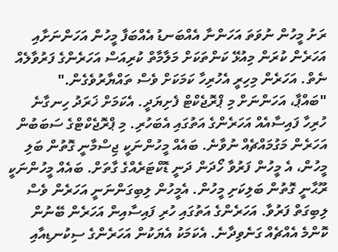ރަށު މީހުން ނުވަތަ އަހަންނާ އެއްބަނޑު އެއްބަފާ މީހުން އަހަންނަށާއި އަހަރެން ކުރަން މިއުޅޭ ކަންތަކަށް މަލާމާތް ކުރިއަސް އަހަރެންގެ ފަރުވާލެއް ނެތް. އަހަރެން މިހިރީ އެހުރިހާ ކަމަކަށް ވެސް ތައްޔާރުވެގެން."
"ބައްޕާ، އަހަންނަށް މި ޕްރޮޖެކްޓް ފެށިޔަދީ. އެކަމަށް ޚަރަދު ހިނގާނެ ހުރިހާ ފައިސާއެއް އަހަރެންގެ އަތުގައި އެބަހުރި. މި ޕްރޮޖެކްޓްގެ ސަބަބުން އަހަރެން މަގުމައްޗެއް ނުވާނެ. ބައެއް މީހުންނަކީ ޖިސްމާނީ ގޮތުން ބަލި މީހުން، އެ މީހުން ފަރުވާ ހޯދަން ދަނީ ޑޮކްޓަރެއްގެ ގާތަށް. ބައެއް މީހުންނަކީ ރޫޙާނީ ގޮތުން ބަލިކަށި މީހުން. އެމީހުން ލިބިގަންނަނީ އަހަރެން ވެސް ލިބިގަތް ފަރުވާ. އަހަރެންގެ އަތުގައި ހުރި ފައިސާއިން އަހަރެން ބޭނުން ކޮންމެ އެއްޗެއް ގަނެވިދާނެ. އެކަމަކު އެޔަކުން އަހަރެންގެ ސިކުނޑިއާއި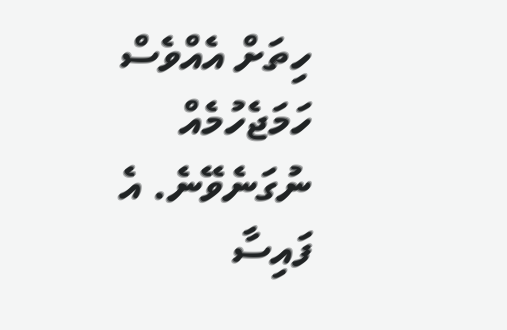ހިތަށް އެއްވެސް ހަމަޖެހުމެއް ނުގަނެވޭނެ. އެ ފައިސާ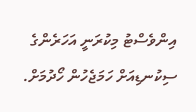އިންވެސްޓު މިކުރަނީ އަހަރެންގެ ސިކުނޑިއަށް ހަމަޖެހުން ހޯދުމަށް.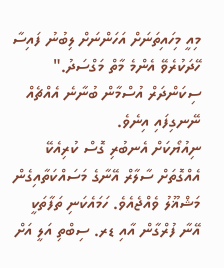މިއީ މިހައިތަނަށް އަހަންނަށް ލިބުނު ފައިސާ ހޭދަކުރެވޭ އެންމެ މާތް މަގްސަދު."
ސިކަންދަރް އުސްމާން ބުނާނެ އެއްޗެއް ނޭނގިފައި އިނެވެ.
ނިއުޔޯކަށް އެނބުރި ގޮސް ކުރިއެކޭ އެއްގޮތަށް ސާލާރް އޭނާގެ މަސައްކަތާއިގެން މަޝްޣޫލު ވެއްޖެއެވެ. ހަމައެކަނި ތަފާތަކީ އޭނާ ފުރްގާން އާއި ޑރ. ސިބްތި އަލީ އަށް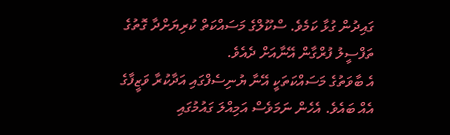ގައިދުން ގުޅާ ކަމެވެ. ސްކޫލްގެ މަސައްކަތް ކުރިޔަށްދާ ގޮތުގެ ތަފްސީލު ފުރްގާން އޭނާއަށް ދެއެވެ.
އެ ބާވަތުގެ މަސައްކަތަކީ އޭނާ ޔުނިސެފްގައި އަދާކުރާ ވަޒީފާގެ އެއް ބައެވެ. އެހެން ނަމަވެސް އަމިއްލަ ގައުމުގައި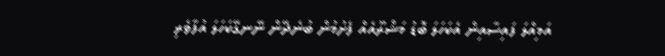އަމިއްލަ ފައިސާއިން އެކަހަލަ ބޮޑު މަޝްރޫއެއް ފެށުމުން ބުނެދޭން ނޭނގޭކަހަލަ އުފާވެރި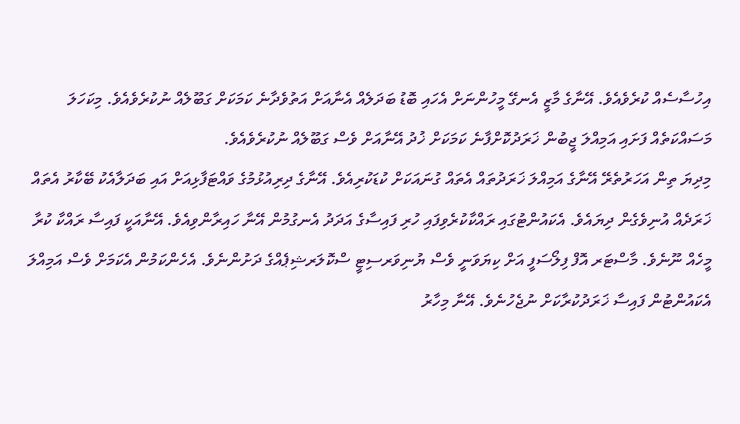އިހުސާސެއް ކުރެވެއެވެ. އޭނާގެ މާޒީ އެނގޭ މީހުންނަށް އެހައި ބޮޑު ބަދަލެއް އެނާއަށް އަތުވެދާނެ ކަމަކަށް ގަބޫލެއް ނުކުރެވެއެވެ. މިކަހަލަ މަސައްކަތެއް ފަށައި އަމިއްލަ ޖީބުން ޚަރަދުކޮށްފާނެ ކަމަކަށް ޚުދު އޭނާއަށް ވެސް ގަބޫލެއް ނުކުރެވެއެވެ.
މިދިޔަ ތިން އަހަރުތެރޭ އޭނާގެ އަމިއްލަ ޚަރަދުތައް އެތައް ގުނައަކަށް ކުޑަކުރިއެވެ. އޭނާގެ ދިރިއުޅުމުގެ ވައްޓަފާޅިއަށް އައި ބަދަލާއެކު ބޭކާރު އެތައް ޚަރަދެއް އުނިވެގެން ދިޔައެވެ. އެކައުންޓުގައި ރައްކާކުރެވިފައި ހުރި ފައިސާގެ އަދަދު އެނގުމުން އޭނާ ހައިރާންވިއެވެ. އޭނާއަކީ ފައިސާ ރައްކާ ކުރާ މީހެއް ނޫނެވެ. މާސްޓަރ އޮފް ފިލޯސަފީ އަށް ކިޔަވަނީ ވެސް ޔުނިވަރސިޓީ ސްކޮލަރޝިޕެއްގެ ދަށުންނެވެ. އެހެންކަމުން އެކަމަށް ވެސް އަމިއްލަ އެކައުންޓުން ފައިސާ ޚަރަދުކުރާކަށް ނުޖެހުނެވެ. އޭނާ މިހާރު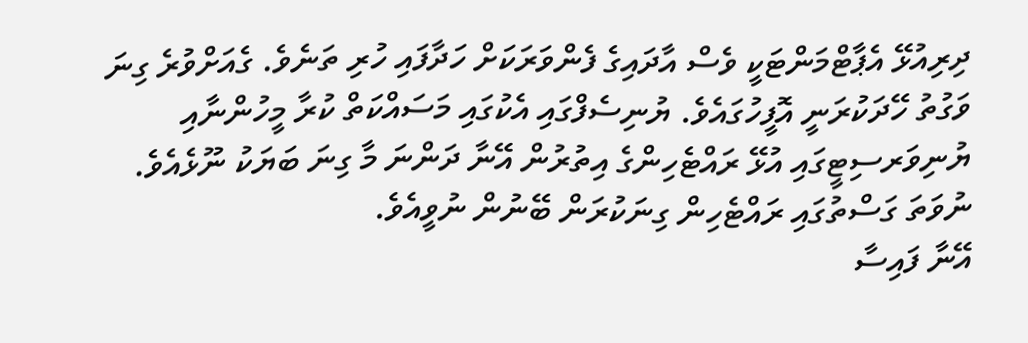ދިރިއުޅޭ އެޕާޓްމަންޓަކީ ވެސް އާދައިގެ ފެންވަރަކަށް ހަދާފައި ހުރި ތަނެވެ. ގެއަށްވުރެ ގިނަ ވަގުތު ހޭދަކުރަނީ އޮފީހުގައެވެ. ޔުނިސެފްގައި އެކުގައި މަސައްކަތް ކުރާ މީހުންނާއި ޔުނިވަރސިޓީގައި އުޅޭ ރައްޓެހިންގެ އިތުރުން އޭނާ ދަންނަ މާ ގިނަ ބަޔަކު ނޫޅެއެވެ. ނުވަތަ ގަސްތުގައި ރައްޓެހިން ގިނަކުރަން ބޭނުން ނުވީއެވެ.
އޭނާ ފައިސާ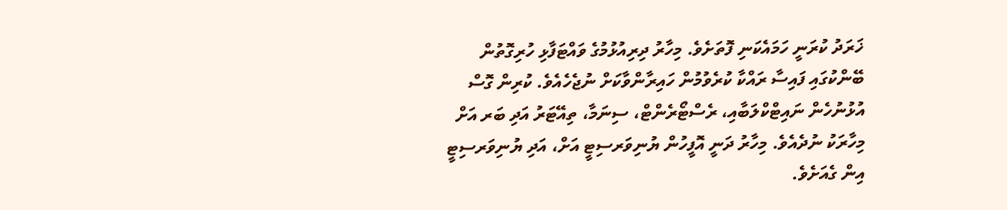ޚަރަދު ކުރަނީ ހަމައެކަނި ފޮތަށެވެ. މިހާރު ދިރިއުޅުމުގެ ވައްޓަފާޅި ހުރިގޮތުން ބޭންކުގައި ފައިސާ ރައްކާ ކުރެވުމުން ހައިރާންވާކަށް ނުޖެހެއެވެ. ކުރިން ގޮސް އުޅުނުހެން ނައިޓްކްލަބާއި، ރެސްޓޯރެންޓް، ސިނަމާ، ތިއޭޓަރު އަދި ބަރ އަށް މިހާރަކު ނުދެއެވެ. މިހާރު ދަނީ އޮފީހުން ޔުނިވަރސިޓީ އަށް، އަދި ޔުނިވަރސިޓީ އިން ގެއަށެވެ.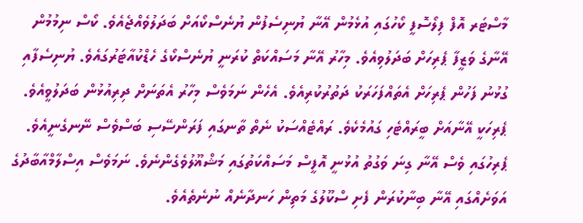މާސްޓަރ އޮފް ފިލޯސޮފީ ކޯހުގައި އުޅެމުން އޭނާ ޔުނިސެފުން ޔުނެސްކޯއަށް ބަދަލުވެއްޖެއެވެ. ކޯސް ނިމުމުން އޭނާގެ ވަޒީފާ ޕެރިހަށް ބަދަލުވިއެވެ. މިހާރު އޭނާ މަސައްކަތް ކުރަނީ ޔުނެސްކޯގެ ހެޑްކުއާޓަރުގައެވެ. ޔުނިސެފާއި ގުޅުނު ފަހުން ޕެރިހަށް އެތައްފަހަރަކު ދަތުރުކުރިއެވެ. އެހެން ނަމަވެސް މިހާރު އެތަނަށް ދިރިއުޅުން ބަދަލުވީއެވެ. ޕެރިހަކީ އޭނާއަށް ބީރައްޓެހި ގައުމެކެވެ. ރައްޓެއްސަކު ނެތް ތާނގައި ފަރަންސޭސި ބަސްވެސް ނޭނގެނީއެވެ.
ޕެރިހުގައި ވެސް އޭނާ ގިނަ ވަގުތު އުޅުނީ އޮފީސް މަސައްކަތުގައި މަޝްޣޫލުވެގެންނެވެ. ނަމަވެސް އިސްލާމްއާބާދުގެ އަވަށެއްގައި އޭނާ ބިނާކުރަން ފެށި ސްކޫލުގެ މަތިން ހަނދާނެއް ނުނެތެއެވެ.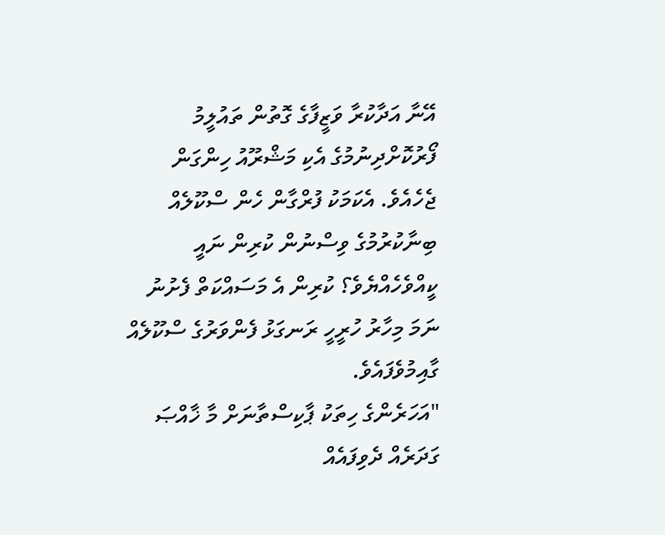އޭނާ އަދާކުރާ ވަޒީފާގެ ގޮތުން ތައުލީމު ފޯރުކޮށްދިނުމުގެ އެކި މަޝްރޫއު ހިންގަން ޖެހެއެވެ. އެކަމަކު ފުރްގާން ހެން ސްކޫލެއް ބިނާކުރުމުގެ ވިސްނުން ކުރިން ނައީ ކީއްވެހެއްޔެވެ؟ ކުރިން އެ މަސައްކަތް ފެށުނު ނަމަ މިހާރު ހުރީހީ ރަނގަޅު ފެންވަރުގެ ސްކޫލެއް ގާއިމުވެފައެވެ.
"އަހަރެންގެ ހިތަކު ޕާކިސްތާނަށް މާ ޚާއްޞަ ގަދަރެއް ދެވިފައެއް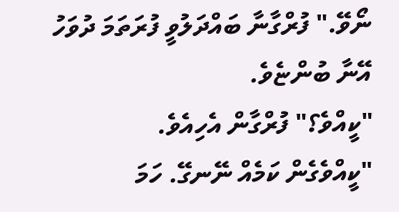ނޯވޭ." ފުރްގާނާ ބައްދަލުވީ ފުރަތަމަ ދުވަހު އޭނާ ބުންޏެވެ.
"ކީއްވެ؟" ފުރްގާން އެހިއެވެ.
"ކީއްވެގެން ކަމެއް ނޭނގޭ. ހަމަ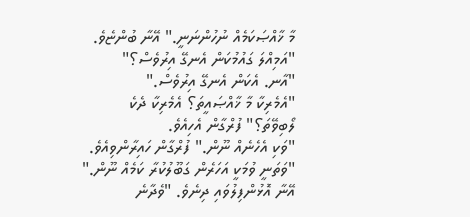މާ ޚާއްޞަކަމެއް ނުހުންނަނީ." އޭނާ ބުންޏެވެ.
"އަމިއްލަ ގައުމުކަން އެނގޭ އިރުވެސް؟"
"އާނ. އެކަން އެނގޭ އިރުވެސް."
"އެމެރިކާ މާ ޚާއްޞައީތަ؟ އެމެރިކާ ދެކެ ލޯބިވޭތަ؟" ފުރްގާން އެހިއެވެ.
"ވަކި އެހެނެއް ނޫން." ފުރްގާން ހައިރާންވިއެވެ. "ވަތަނީ ވުމަކީ އަހަރެން ގަބޫލުކުރާ ކަމެއް ނޫން." އޭނާ އޮޅުންފިލުވައި ދިނެވެ. "ވެދާނެ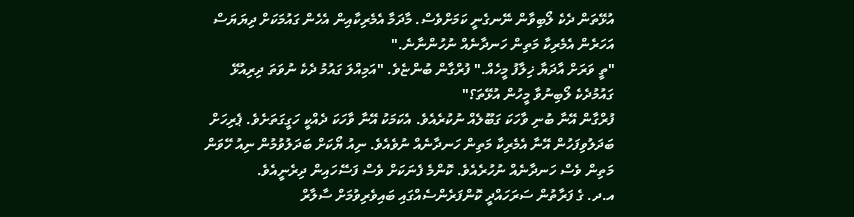އުޅޭތަން ދެކެ ލޯބިވާން ނޭނގެނީ ކަމަށްވެސް. މާދަމާ އެމެރިކާއިން އެހެން ގައުމަކަށް ދިޔަޔަސް އަހަރެން އެމެރިކާ މަތިން ހަނދާނެއް ނުހުންނާނެ."
"ތީ ވަރަށް އާދަޔާ ޚިލާފު މީހެއް." ފުރްގާން ބުންޏެވެ. "އަމިއްލަ ގައުމު ދެކެ ނުވަތަ ދިރިއުޅޭ ގައުމުދެކެ ލޯބިނުވާ މީހުން އުޅޭތަ؟"
ފުރްގާން އޭނާ ބުނި ވާހަކަ ގަބޫލެއް ނުކުރެއެވެ. އެކަމަކު އޭނާ ވާހަކަ ދެއްކީ ހަގީގަތަށެވެ. ޕެރިހަށް ބަދަލުވިފަހުން އޭނާ އެމެރިކާ މަތިން ހަނދާނެއް ނުވެއެވެ. ނިއު ޔޯކަށް ބަދަލުވުމުން ނިއު ހޭވަން މަތިން ވެސް ހަނދާނެއް ނުހުރެއެވެ. ކޮންމެ ފެނަކަށް ވެސް ފަސޭހައިން ދިރެނީއެވެ.
އ.ދ. ގެ ފަރާތުން ސަރަހައްދީ ކޮންފަރެންސެއްގައި ބައިވެރިވުމަށް ސާލާރް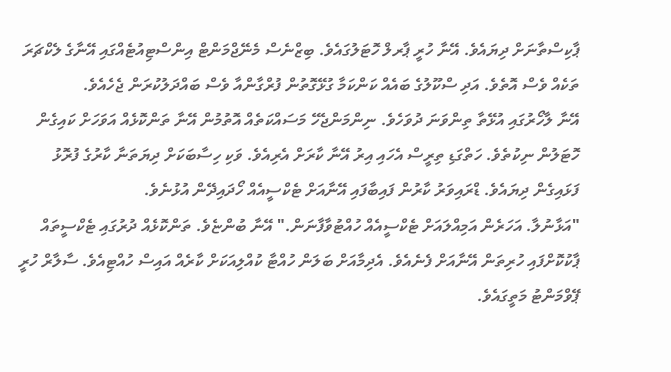ޕާކިސްތާނަށް ދިޔައެވެ. އޭނާ ހުރީ ޕާރލް ހޮޓަލުގައެވެ. ބިޒްނެސް މެނޭޖްމަންޓް އިންސްޓިއުޓެއްގައި އޭނާގެ ލެކްޗަރަ ތަކެއް ވެސް އޮތެވެ. އަދި ސްކޫލުގެ ބައެއް ކަންކަމާ ގުޅޭގޮތުން ފުރްގާންއާ ވެސް ބައްދަލުކުރަން ޖެހެއެވެ.
އޭނާ ލާހޯރުގައި އުޅޭތާ ތިންވަނަ ދުވަހެވެ. ނިންމަންޖެހޭ މަސައްކަތެއް އޮތުމުން އޭނާ ތަންކޮޅެއް އަވަހަށް ކައިގެން ހޮޓަލުން ނިކުތެވެ. ހަތްގަޑި ތިރީސް އެހައި އިރު އޭނާ ކާރަށް އެރިއެވެ. ވަކި ހިސާބަކަށް ދިޔަތަނާ ކާރުގެ ފުރޮޅު ފަޅައިގެން ދިޔައެވެ. ޑްރައިވަރު ކާރުން ފައިބާފައި އޭނާއަށް ޓެކްސީއެއް ހޯދައިދޭން އުޅުނެވެ.
"އަޅާނުލާ. އަހަރެން އަމިއްލައަށް ޓެކްސީއެއް ހުއްޓުވާފާނަން." އޭނާ ބުންޏެވެ. ތަންކޮޅެއް ދުރުގައި ޓެކްސީތައް ޕާކުކޮށްފައި ހުރިތަން އޭނާއަށް ފެނެއެވެ. އެދިމާއަށް ބަލަން ހުއްޓާ ކުއްލިއަކަށް ކާރެއް އައިސް ހުއްޓިއެވެ. ސާލާރް ހުރީ ޕޭވްމަންޓު މަތީގައެވެ.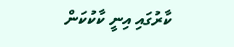ކާރުގައި އިނީ ކާކުކަން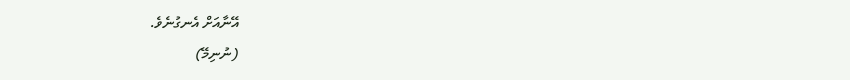އޭނާއަށް އެނގުނެވެ.
(ނުނިމޭ)